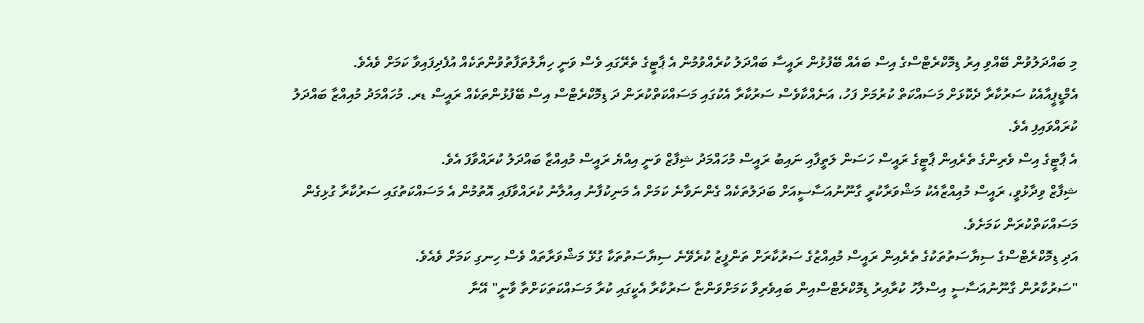މި ބައްދަލުވުން ބޭއްވި އިރު ޑިމޮކްރެޓްސްގެ އިސް ބައެއް ބޭފުޅުން ރައީސާ ބައްދަލު ކުރެއްވުމުން އެ ޕާޓީގެ ތެރޭގައި ވެސް ވަނީ ހިޔާލުތަފާތުވުންތަކެއް އުފެދިފައިވާ ކަމަށް ވެއެވެ.
އެމްޑީޕީއާއެކު ސަރުކާރާ ދެކޮޅަށް މަސައްކަތް ކުރުމަށް ފަހު، އަނެއްކާވެސް ސަރުކާރާ އެކުގައި މަސައްކަތްކުރަން ދަ ޑިމޮކްރެޓްސް އިސް ބޭފުޅުންތަކެއް ރައީސް ޑރ. މުހައްމަދު މުއިއްޒާ ބައްދަލު ކުރައްވައިފި އެވެ.
އެ ޕާޓީގެ އިސް ވެރިންގެ ތެރެއިން ޕާޓީގެ ރައީސް ހަސަން ލަތީފާއި ނައިބު ރައީސް މުހައްމަދު ޝިފާޒް ވަނީ އިއްޔެ ރައީސް މުއިއްޒާ ބައްދަލު ކުރައްވާފަ އެވެ.
ޝިފާޒް ވިދާޅުވީ، ރައީސް މުއިއްޒާއެކު މަޝްވަރާކުރީ ގާނޫނުއަސާސީއަށް ބަދަލުތަކެއް ގެންނަވާނެ ކަމަށް އެ މަނިކުފާނު އިއުލާނު ކުރައްވާފައި އޮތުމުން އެ މަސައްކަތުގައި ސަރުކާރާ ގުޅިގެން މަސައްކަތްކުރަން ކަމަށެވެ.
އަދި ޑިމޮކްރެޓްސްގެ ސިޔާސަތުތަކުގެ ތެރެއިން ރައީސް މުއިއްޒުގެ ސަރުކާރަށް ތަންފީޒު ކުރެވޭނެ ސިޔާސަތުތަކާ ގުޅޭ މަޝްވަރާތައް ވެސް ހިނގި ކަމަށް ވެއެވެ.
"ސަރުކާރުން ގާނޫނުއަސާސީ އިސްލާހު ކުރާއިރު ޑިމޮކްރެޓްސްއިން ބައިވެރިވާ ކަމަށްވަންޏާ ސަރުކާރާ އެކީގައި ކުރާ މަސައްކަތަކަށްތާ ވާނީ" އޭނާ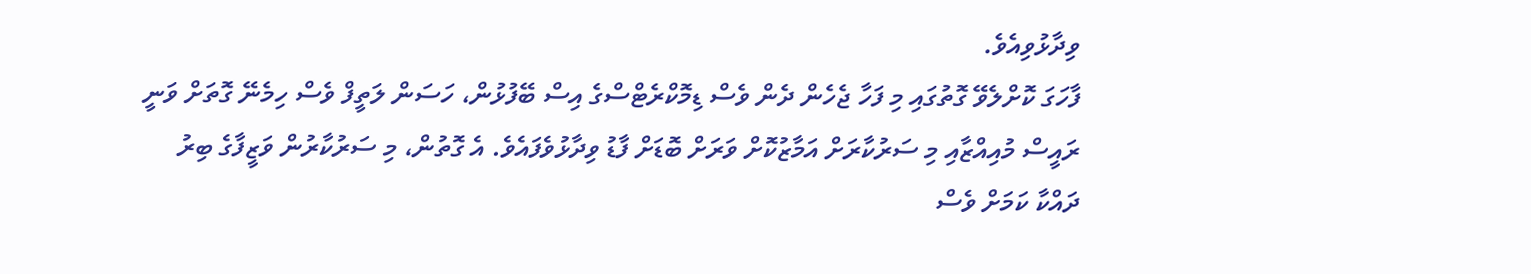ވިދާޅުވިއެވެ.
ފާހަގަ ކޮށްލެވޭ ގޮތުގައި މި ފަހާ ޖެހެން ދެން ވެސް ޑިމޮކްރެޓްސްގެ އިސް ބޭފުޅުން، ހަސަން ލަތީފް ވެސް ހިމެނޭ ގޮތަށް ވަނީ ރައީސް މުއިއްޒާއި މި ސަރުކާރަށް އަމާޒުކޮށް ވަރަށް ބޮޑަށް ފާޑު ވިދާޅުވެފައެވެ. އެ ގޮތުން، މި ސަރުކާރުން ވަޒީފާގެ ބިރު ދައްކާ ކަމަށް ވެސް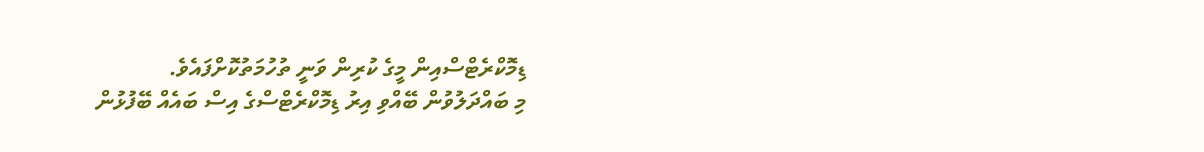ޑިމޮކްރެޓްސްއިން މީގެ ކުރިން ވަނީ ތުހުމަތުކޮށްފައެވެ.
މި ބައްދަލުވުން ބޭއްވި އިރު ޑިމޮކްރެޓްސްގެ އިސް ބައެއް ބޭފުޅުން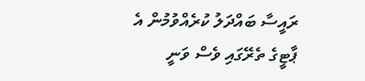ރައީސާ ބައްދަލު ކުރެއްވުމުން އެ ޕާޓީގެ ތެރޭގައި ވެސް ވަނީ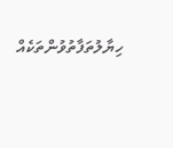ހިޔާލުތަފާތުވުންތަކެއް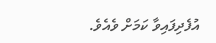އުފެދިފައިވާ ކަމަށް ވެއެވެ.